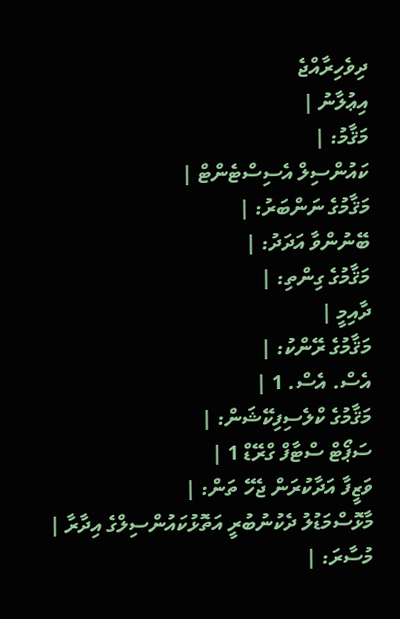ދިވެހިރާއްޖެ
އިޢުލާނު |
މަޤާމު: |
ކައުންސިލް އެސިސްޓެންޓް |
މަޤާމުގެ ނަންބަރު: |
ބޭނުންވާ އަދަދު: |
މަޤާމުގެ ގިންތި: |
ދާއިމީ |
މަޤާމުގެ ރޭންކު: |
އެސް. އެސް. 1 |
މަޤާމުގެ ކްލެސިފިކޭޝަން: |
ސަޕޯޓް ސްޓާފް ގްރޭޑް 1 |
ވަޒީފާ އަދާކުރަން ޖެހޭ ތަން: |
މާޅޮސްމަޑުލު ދެކުނުބުރީ އަތޮޅުކައުންސިލްގެ އިދާރާ |
މުސާރަ: |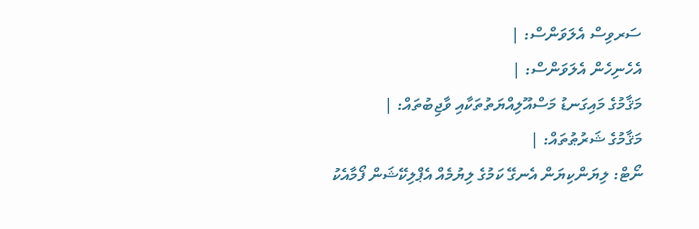ސަރވިސް އެލަވަންސް: |
އެހެނިހެން އެލަވަންސް: |
މަޤާމުގެ މައިގަނޑު މަސްއޫލިއްޔަތުތަކާއި ވާޖިބުތައް: |
މަޤާމުގެ ޝަރުޠުތައް: |
ނޯޓް: ލިޔަންކިޔަން އެނގޭ ކަމުގެ ލިޔުމެއް އެޕްލިކޭޝަން ފޯމާއެކު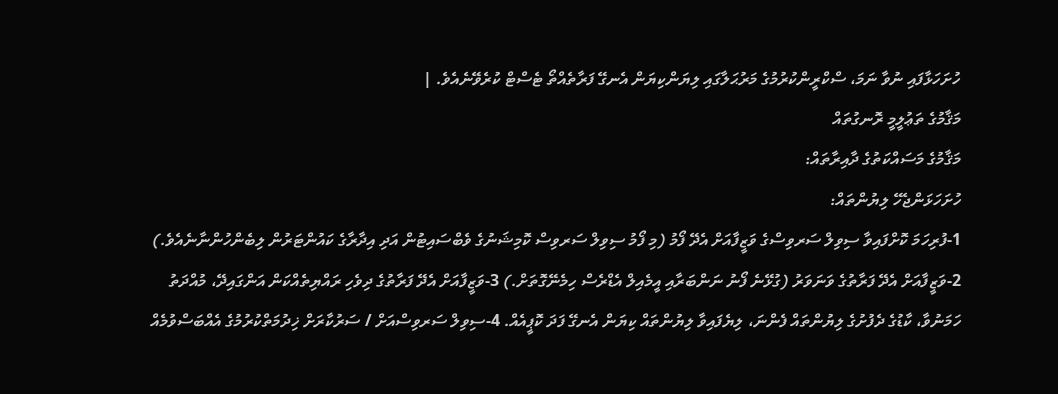ހުށަހަޅާފައި ނުވާ ނަމަ، ސްކްރީންކުރުމުގެ މަރުޙަލާގައި ލިޔަންކިޔަން އެނގޭ ފަރާތެއްތޯ ޓެސްޓް ކުރެވޭނެއެވެ. |
މަޤާމުގެ ތަޢުލީމީ ރޮނގުތައް
މަޤާމުގެ މަސައްކަތުގެ ދާއިރާތައް:
ހުށަހަޅަންޖެހޭ ލިޔުންތައް:
1-ފުރިހަމަ ކޮށްފައިވާ ސިވިލް ސަރވިސްގެ ވަޒީފާއަށް އެދޭ ފޯމު (މި ފޯމު ސިވިލް ސަރވިސް ކޮމިޝަނުގެ ވެބްސައިޓުން އަދި އިދާރާގެ ކައުންޓަރުން ލިބެންހުންނާނެއެވެ.) 2-ވަޒީފާއަށް އެދޭ ފަރާތުގެ ވަނަވަރު (ގުޅޭނެ ފޯނު ނަންބަރާއި އީމެއިލް އެޑްރެސް ހިމެނޭގޮތަށް.) 3-ވަޒީފާއަށް އެދޭ ފަރާތުގެ ދިވެހި ރައްޔިތެއްކަން އަންގައިދޭ، މުއްދަތު ހަމަނުވާ، ކާޑުގެ ދެފުށުގެ ލިޔުންތައް ފެންނަ، ލިޔެފައިވާ ލިޔުންތައް ކިޔަން އެނގޭ ފަދަ ކޮޕީއެއް. 4-ސިވިލް ސަރވިސްއަށް / ސަރުކާރަށް ޚިދުމަތްކުރުމުގެ އެއްބަސްވުމެއް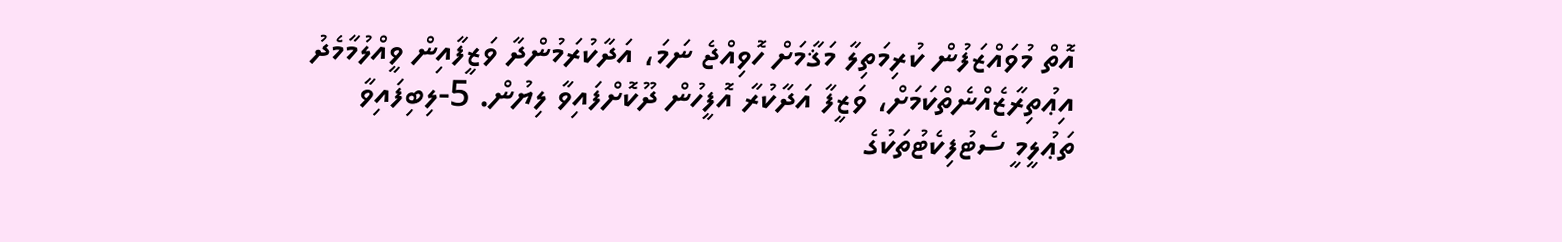އޮތް މުވައްޒަފުން ކުރިމަތިލާ މަޤާމަށް ހޮވިއްޖެ ނަމަ، އަދާކުރަމުންދާ ވަޒީފާއިން ވީއްލުމާމެދު އިޢުތިރާޒެއްނެތްކަމަށް، ވަޒީފާ އަދާކުރާ އޮފީހުން ދޫކޮށްފައިވާ ލިޔުން. 5-ލިބިފައިވާ ތަޢުލީމީ ސެޓުފިކެޓުތަކުގެ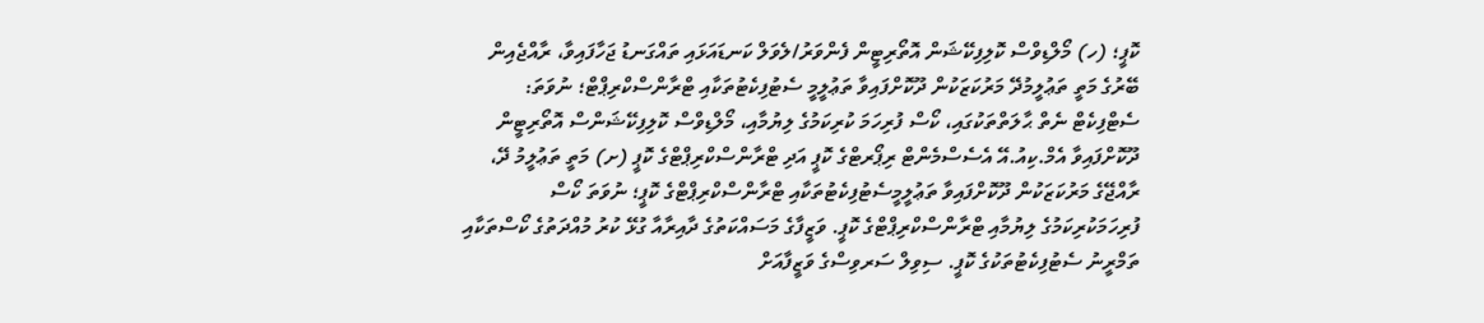ކޮޕީ؛ (ހ) މޯލްޑިވްސް ކޮލިފިކޭޝަން އޮތޯރިޓީން ފެންވަރު/ލެވަލް ކަނޑައަޅައި ތައްގަނޑު ޖަހާފައިވާ، ރާއްޖެއިން ބޭރުގެ މަތީ ތަޢުލީމުދޭ މަރުކަޒަކުން ދޫކޮށްފައިވާ ތަޢުލީމީ ސެޓުފިކެޓުތަކާއި ޓްރާންސްކްރިޕްޓް؛ ނުވަތަ: ސެޓްފިކެޓް ނެތް ޙާލަތްތަކުގައި، ކޯސް ފުރިހަމަ ކުރިކަމުގެ ލިޔުމާއި، މޯލްޑިވްސް ކޮލިފިކޭޝަންސް އޮތޯރިޓީން ދޫކޮށްފައިވާ އެމް.ކިއު.އޭ އެސެސްމެންޓް ރިޕޯރޓްގެ ކޮޕީ އަދި ޓްރާންސްކްރިޕްޓްގެ ކޮޕީ (ށ) މަތީ ތަޢުލީމު ދޭ، ރާއްޖޭގެ މަރުކަޒަކުން ދޫކޮށްފައިވާ ތަޢުލީމީސެޓުފިކެޓުތަކާއި ޓްރާންސްކްރިޕްޓްގެ ކޮޕީ؛ ނުވަތަ ކޯސް ފުރިހަމަކުރިކަމުގެ ލިޔުމާއި ޓްރާންސްކްރިޕްޓްގެ ކޮޕީ. ވަޒީފާގެ މަސައްކަތުގެ ދާއިރާއާ ގުޅޭ ކުރު މުއްދަތުގެ ކޯސްތަކާއި ތަމްރީނު ސެޓުފިކެޓުތަކުގެ ކޮޕީ. ސިވިލް ސަރވިސްގެ ވަޒީފާއަށް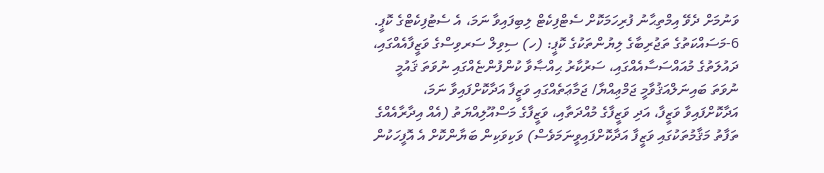ވަނުމަށް ދެވޭ އިމްތިޙާނު ފުރިހަމަކޮށް ސެޓްފިކެޓް ލިބިފައިވާ ނަމަ، އެ ސެޓުފިކެޓްގެ ކޮޕީ. 6-މަސައްކަތުގެ ތަޖުރިބާގެ ލިޔުންތަކުގެ ކޮޕީ: (ހ) ސިވިލް ސަރވިސްގެ ވަޒީފާއެއްގައި، ދައުލަތުގެ މުއައްސަސާއެއްގައި، ސަރުކާރު ޙިއްޞާވާ ކުންފުންޏެއްގައި ނުވަތަ ޤައުމީ ނުވަތަ ބައިނަލްއަޤުވާމީ ޖަމްޢިއްޔާ/ ޖަމާޢަތެއްގައި ވަޒީފާ އަދާކޮށްފައިވާ ނަމަ، އަދާކޮށްފައިވާ ވަޒީފާ، އަދި ވަޒީފާގެ މުއްދަތާއި، ވަޒީފާގެ މަސްއޫލިއްޔަތު (އެއް އިދާރާއެއްގެ ތަފާތު މަޤާމުތަކުގައި ވަޒީފާ އަދާކޮށްފައިވީނަމަވެސް) ވަކިވަކިން ބަޔާންކޮށް އެ އޮފީހަކުން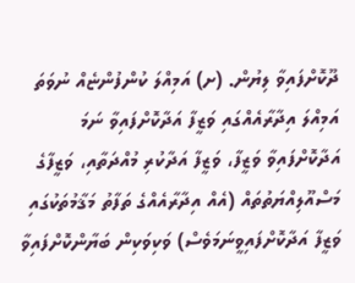ދޫކޮށްފައިވާ ލިޔުން. (ށ) އަމިއްލަ ކުންފުންޏެއް ނުވަތަ އަމިއްލަ އިދާރާއެއްގައި ވަޒީފާ އަދާކޮށްފައިވާ ނަމަ އަދާކޮށްފައިވާ ވަޒީފާ، ވަޒީފާ އަދާކުރި މުއްދަތާއި، ވަޒީފާގެ މަސްއޫލިއްޔަތުތައް (އެއް އިދާރާއެއްގެ ތަފާތު މަޤާމުތަކުގައި ވަޒީފާ އަދާކޮށްފައިވީނަމަވެސް) ވަކިވަކިން ބަޔާންކޮށްފައިވާ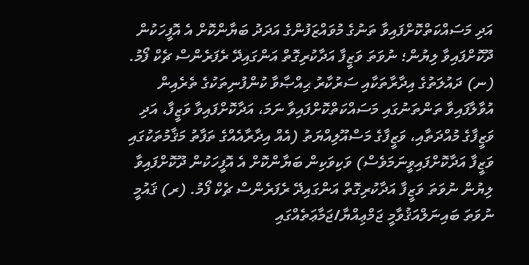އަދި މަސައްކަތްކޮށްފައިވާ ތަނުގެ މުވައްޒަފުންގެ އަދަދު ބަޔާންކޮށް އެ އޮފީހަކުން ދޫކޮށްފައިވާ ލިޔުން؛ ނުވަތަ ވަޒީފާ އަދާކުރިގޮތް އަންގައިދޭ ރެފަރެންސް ޗެކް ފޯމު. (ނ) ދައުލަތުގެ އިދާރާތަކާއި ސަރުކާރު ޙިއްޞާވާ ކުންފުނިތަކުގެ ތެރެއިން އުވާލާފައިވާ ތަންތަނުގައި މަސައްކަތްކޮށްފައިވާ ނަމަ، އަދާކޮށްފައިވާ ވަޒީފާ، އަދި ވަޒީފާގެ މުއްދަތާއި، ވަޒީފާގެ މަސްއޫލިއްޔަތު (އެއް އިދާރާއެއްގެ ތަފާތު މަޤާމުތަކުގައި ވަޒީފާ އަދާކޮށްފައިވީނަމަވެސް) ވަކިވަކިން ބަޔާންކޮށް އެ އޮފީހަކުން ދޫކޮށްފައިވާ ލިޔުން ނުވަތަ ވަޒީފާ އަދާކުރިގޮތް އަންގައިދޭ ރެފަރެންސް ޗެކް ފޯމު. (ރ) ޤައުމީ ނުވަތަ ބައިނަލްއަޤުވާމީ ޖަމްޢިއްޔާ/ޖަމާޢަތެއްގައި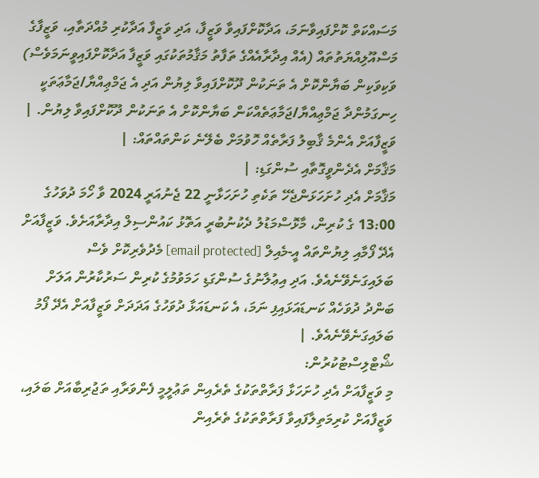މަސައްކަތް ކޮށްފައިވާނަމަ، އަދާކޮށްފައިވާ ވަޒީފާ، އަދި ވަޒީފާ އަދާކުރި މުއްދަތާއި، ވަޒީފާގެ މަސްއޫލިއްޔަތުތައް (އެއް އިދާރާއެއްގެ ތަފާތު މަޤާމުތަކުގައި ވަޒީފާ އަދާކޮށްފައިވީނަމަވެސް) ވަކިވަކިން ބަޔާންކޮށް އެ ތަނަކުން ދޫކޮށްފައިވާ ލިޔުން އަދި އެ ޖަމްޢިއްޔާ/ޖަމާޢަތަކީ ހިނގަމުންދާ ޖަމްޢިއްޔާ/ޖަމާޢަތެއްކަން ބަޔާންކޮށް އެ ތަނަކުން ދޫކޮށްފައިވާ ލިޔުން. |
ވަޒީފާއަށް އެންމެ ޤާބިލު ފަރާތެއް ހޮވުމަށް ބެލޭނެ ކަންތައްތައް: |
މަޤާމަށް އެދެންވީގޮތާއި ސުންގަޑި: |
މަޤާމަށް އެދި ހުށަހަޅަންޖެހޭ ތަކެތި ހުށަހަޅާނީ 22 ޖެނުއަރީ 2024 ވާ ހޯމަ ދުވަހުގެ 13:00 ގެ ކުރިން، މާޅޮސްމަޑުލު ދެކުނުބުރީ އަތޮޅު ކައުންސިލް އިދާރާއަށެވެ. ވަޒީފާއަށް އެދޭ ފޯމާއި ލިޔުންތައް އީ-މެއިލް [email protected] މެދުވެރިކޮށް ވެސް ބަލައިގަނެވޭނެއެވެ. އަދި އިޢުލާނުގެ ސުންގަޑި ހަމަވުމުގެ ކުރިން ސަރުކާރުން އަލަށް ބަންދު ދުވަހެއް ކަނޑައަޅައިފި ނަމަ، އެ ކަނޑައަޅާ ދުވަހުގެ އަދަދަށް ވަޒީފާއަށް އެދޭ ފޯމު ބަލައިގަނެވޭނެއެވެ. |
ޝޯޓްލިސްޓުކުރުން:
މި ވަޒީފާއަށް އެދި ހުށަހަޅާ ފަރާތްތަކުގެ ތެރެއިން ތަޢުލީމީ ފެންވަރާއި ތަޖުރިބާއަށް ބަލައި، ވަޒީފާއަށް ކުރިމަތިލާފައިވާ ފަރާތްތަކުގެ ތެރެއިން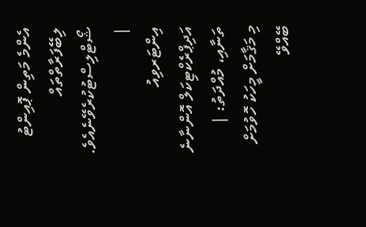އެންމެ މަތިން ޕޮއިންޓު ލިބޭފަރާތްތައް ޝޯޓްލިސްޓުކުރެވޭނެއެވެ. |
އިންޓަރވިއު އަދިޕްރެކްޓިކަލް އޮންނާނެ ތަނާއި، މުއްދަތު: |
މި މަޤާމަށް މީހަކު ހޮވުމަށް ބޭއްވޭ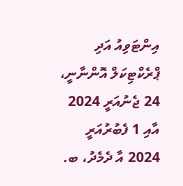އިންޓަވިއު އަދި ޕްރެކްޓިކަލް އޮންނާނީ، 24 ޖެނުއަރީ 2024 އާއި 1 ފެބުރުއަރީ 2024 އާ ދެމެދު، ބ.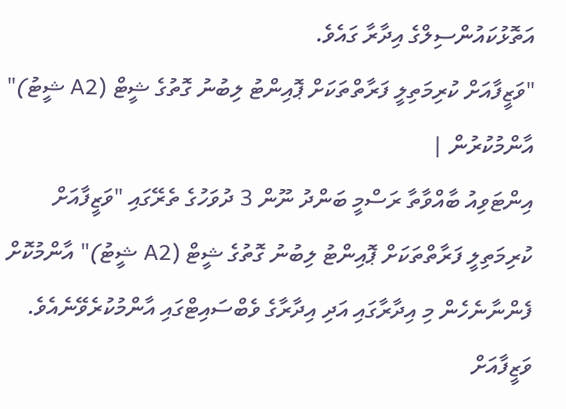އަތޮޅުކައުންސިލްގެ އިދާރާ ގައެވެ.
"ވަޒީފާއަށް ކުރިމަތިލީ ފަރާތްތަކަށް ޕޮއިންޓު ލިބުނު ގޮތުގެ ޝީޓް (A2 ޝީޓު)" އާންމުކުރުން |
އިންޓަވިއު ބާއްވާތާ ރަސްމީ ބަންދު ނޫން 3 ދުވަހުގެ ތެރޭގައި "ވަޒީފާއަށް ކުރިމަތިލީ ފަރާތްތަކަށް ޕޮއިންޓު ލިބުނު ގޮތުގެ ޝީޓް (A2 ޝީޓު)" އާންމުކޮށް ފެންނާނެހެން މި އިދާރާގައި އަދި އިދާރާގެ ވެބްސައިޓްގައި އާންމުކުރެވޭނެއެވެ. ވަޒީފާއަށް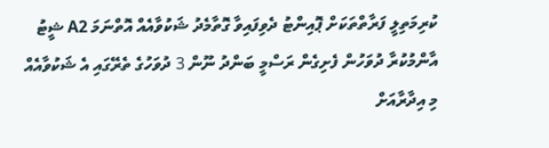ކުރިމަތިލީ ފަރާތްތަކަށް ޕޮއިންޓު ދެވިފައިވާ ގޮތާމެދު ޝަކުވާއެއް އޮތްނަމަ A2 ޝީޓު އާންމުކުރާ ދުވަހުން ފެށިގެން ރަސްމީ ބަންދު ނޫން 3 ދުވަހުގެ ތެރޭގައި އެ ޝަކުވާއެއް މި އިދާރާއަށް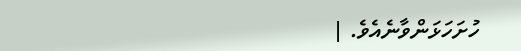ހުށަހަޅަންވާނެއެވެ. |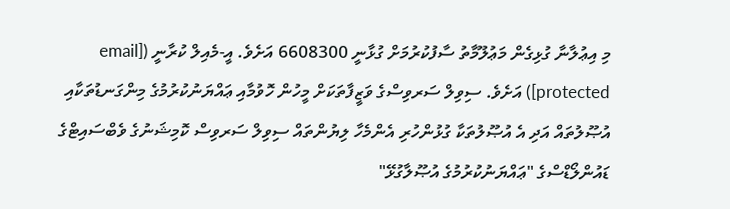މި އިޢުލާނާ ގުޅިގެން މަޢުލޫމާތު ސާފުކުރުމަށް ގުޅާނީ 6608300 އަށެވެ. އީ-މެއިލް ކުރާނީ ([email protected]) އަށެވެ. ސިވިލް ސަރވިސްގެ ވަޒީފާތަކަށް މީހުން ހޮވުމާއި ޢައްޔަނުކުރުމުގެ މިންގަނޑުތަކާއި އުޞޫލުތައް އަދި އެ އުޞޫލުތަކާ ގުޅުންހުރި އެންމެހާ ލިޔުންތައް ސިވިލް ސަރވިސް ކޮމިޝަނުގެ ވެބްސައިޓްގެ ޑައުންލޯޑްސްގެ "ޢައްޔަނުކުރުމުގެ އުޞޫލާގުޅޭ"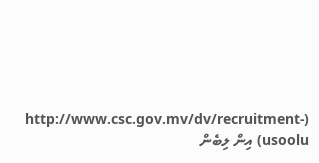(http://www.csc.gov.mv/dv/recruitment-usoolu) އިން ލިބެން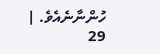ހުންނާނެއެވެ. |
29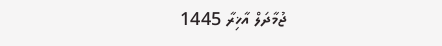ޖުމާދަލް އާޚިރާ 1445